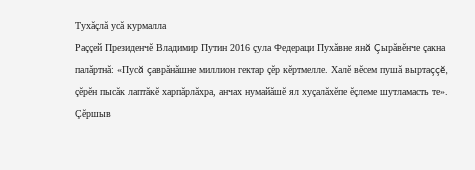Тухăçлă усă курмалла
Раççей Президенчĕ Владимир Путин 2016 çула Федераци Пухăвне янă Çырăвĕнче çакна палăртнă: «Пусă çаврăнăшне миллион гектар çĕр кĕртмелле. Халĕ вĕсем пушă выртаççĕ, çĕрĕн пысăк лаптăкĕ харпăрлăхра, анчах нумайăшĕ ял хуçалăхĕпе ĕçлеме шутламасть те». Çĕршыв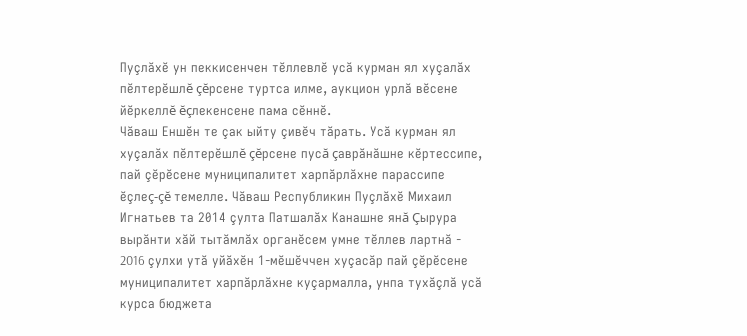Пуçлăхĕ ун пеккисенчен тĕллевлĕ усă курман ял хуçалăх пĕлтерĕшлĕ çĕрсене туртса илме, аукцион урлă вĕсене йĕркеллĕ ĕçлекенсене пама сĕннĕ.
Чăваш Еншĕн те çак ыйту çивĕч тăрать. Усă курман ял хуçалăх пĕлтерĕшлĕ çĕрсене пусă çаврăнăшне кĕртессипе, пай çĕрĕсене муниципалитет харпăрлăхне парассипе ĕçлеç-çĕ темелле. Чăваш Республикин Пуçлăхĕ Михаил Игнатьев та 2014 çулта Патшалăх Канашне янă Çырура вырăнти хăй тытăмлăх органĕсем умне тĕллев лартнă - 2016 çулхи утă уйăхĕн 1-мĕшĕччен хуçасăр пай çĕрĕсене муниципалитет харпăрлăхне куçармалла, унпа тухăçлă усă курса бюджета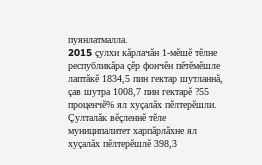пуянлатмалла.
2015 çулхи кăрлачăн 1-мĕшĕ тĕлне республикăра çĕр фончĕн пĕтĕмĕшле лаптăкĕ 1834,5 пин гектар шутланнă, çав шутра 1008,7 пин гектарĕ ?55 проценчĕ% ял хуçалăх пĕлтерĕшли.
Çулталăк вĕçленнĕ тĕле муниципалитет харпăрлăхне ял хуçалăх пĕлтерĕшлĕ 398,3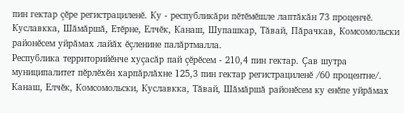пин гектар çĕре регистрациленĕ. Ку - республикăри пĕтĕмĕшле лаптăкăн 73 проценчĕ. Куславкка, Шăмăршă, Етĕрне, Елчĕк, Канаш, Шупашкар, Тăвай, Пăрачкав, Комсомольски районĕсем уйрăмах лайăх ĕçленине палăртмалла.
Республика территорийĕнче хуçасăр пай çĕрĕсем - 210,4 пин гектар. Çав шутра муниципалитет пĕрлĕхĕн харпăрлăхне 125,3 пин гектар регистрациленĕ /60 процентне/. Канаш, Елчĕк, Комсомольски, Куславкка, Тăвай, Шăмăршă районĕсем ку енĕпе уйрăмах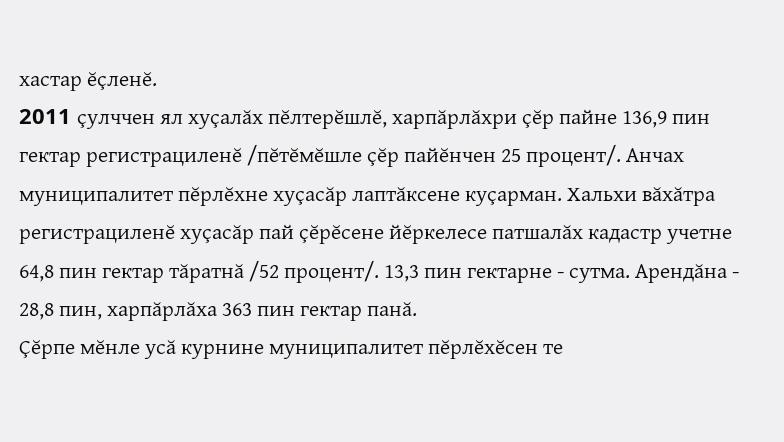хастар ĕçленĕ.
2011 çулччен ял хуçалăх пĕлтерĕшлĕ, харпăрлăхри çĕр пайне 136,9 пин гектар регистрациленĕ /пĕтĕмĕшле çĕр пайĕнчен 25 процент/. Анчах муниципалитет пĕрлĕхне хуçасăр лаптăксене куçарман. Хальхи вăхăтра регистрациленĕ хуçасăр пай çĕрĕсене йĕркелесе патшалăх кадастр учетне 64,8 пин гектар тăратнă /52 процент/. 13,3 пин гектарне - сутма. Арендăна - 28,8 пин, харпăрлăха 363 пин гектар панă.
Çĕрпе мĕнле усă курнине муниципалитет пĕрлĕхĕсен те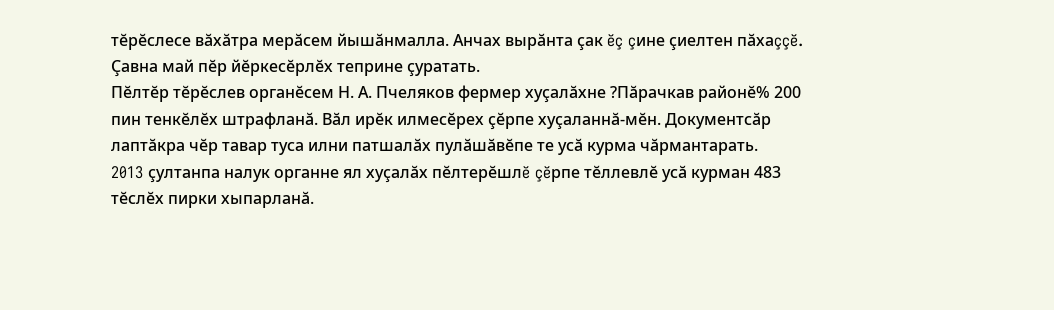тĕрĕслесе вăхăтра мерăсем йышăнмалла. Анчах вырăнта çак ĕç çине çиелтен пăхаççĕ. Çавна май пĕр йĕркесĕрлĕх теприне çуратать.
Пĕлтĕр тĕрĕслев органĕсем Н. А. Пчеляков фермер хуçалăхне ?Пăрачкав районĕ% 200 пин тенкĕлĕх штрафланă. Вăл ирĕк илмесĕрех çĕрпе хуçаланнă-мĕн. Документсăр лаптăкра чĕр тавар туса илни патшалăх пулăшăвĕпе те усă курма чăрмантарать.
2013 çултанпа налук органне ял хуçалăх пĕлтерĕшлĕ çĕрпе тĕллевлĕ усă курман 483 тĕслĕх пирки хыпарланă.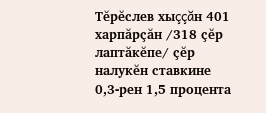Тĕрĕслев хыççăн 401 харпăрçăн /318 çĕр лаптăкĕпе/ çĕр налукĕн ставкине 0,3-рен 1,5 процента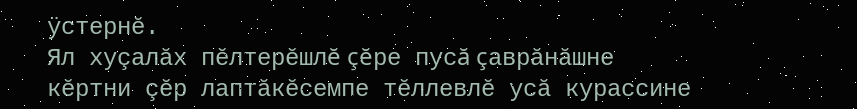ÿстернĕ.
Ял хуçалăх пĕлтерĕшлĕ çĕре пусă çаврăнăшне кĕртни çĕр лаптăкĕсемпе тĕллевлĕ усă курассине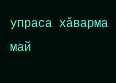упраса хăварма май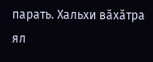парать. Хальхи вăхăтра ял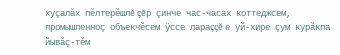хуçалăх пĕлтерĕшлĕ çĕр çинче час-часах коттеджсем, промышленноç объекчĕсем ÿссе лараççĕ е уй-хире çум курăкпа йывăç-тĕм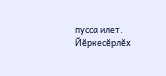пусса илет. Йĕркесĕрлĕх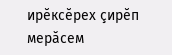ирĕксĕрех çирĕп мерăсем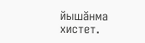йышăнма хистет.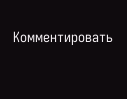Комментировать